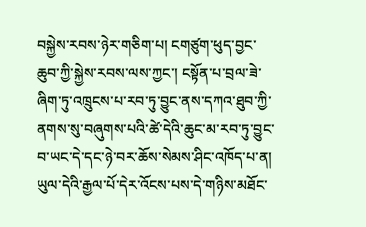བསྐྱེས་རབས་ཉེར་གཅིག་པ། ངགཙུག་ཕུད་བྱང་ཆུབ་ཀྱི་སྐྱེས་རབས་ལས་ཀྱང་། ངསྟོན་པ་བྲལ་ཟེ་ཞིག་ཏུ་འཁྲུངས་པ་རབ་ཏུ་བྱུང་ནས་དཀའ་ཐུབ་ཀྱི་ནགས་སུ་བཞུགས་པའི་ཚེ་དེའི་ཆུང་མ་རབ་ཏུ་བྱུང་བ་ཡང་དེ་དང་ཉེ་བར་ཆོས་སེམས་ཤིང་འཁོད་པ་ན། ཡུལ་དེའི་རྒྱལ་པོ་དེར་འོངས་པས་དེ་གཉིས་མཐོང་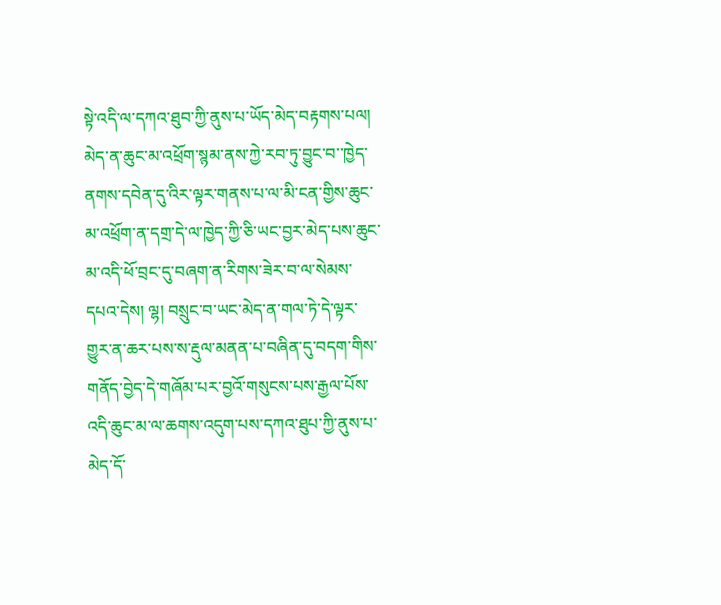སྟེ་འདི་ལ་དཀའ་ཐུབ་ཀྱི་ནུས་པ་ཡོད་མེད་བརྟགས་པལ། མེད་ན་ཆུང་མ་འཕྲོག་སྙམ་ནས་ཀྱེ་རབ་ཏུ་བྱུང་བ་་ཁྱེད་ནགས་དབེན་དུ་འིར་ལྟར་གནས་པ་ལ་མི་ངན་གྱིས་ཆུང་མ་འཕྲོག་ན་དགྲ་དེ་ལ་ཁྱེད་ཀྱི་ཅི་ཡང་བྱར་མེད་པས་ཆུང་མ་འདི་ཕོ་བྲང་དུ་བཞག་ན་རིགས་ཟེར་བ་ལ་སེམས་དཔའ་དེས། ལྷ། བསྲུང་བ་ཡང་མེད་ན་གལ་ཏེ་དེ་ལྟར་གྱུར་ན་ཆར་པས་ས་རྡུལ་མནན་པ་བཞིན་དུ་བདག་གིས་གནོད་བྱེད་དེ་གཞོམ་པར་བྱའོ་གསུངས་པས་རྒྱལ་པོས་འདི་ཆུང་མ་ལ་ཆགས་འདུག་པས་དཀའ་ཐུཔ་ཀྱི་ནུས་པ་མེད་དོ་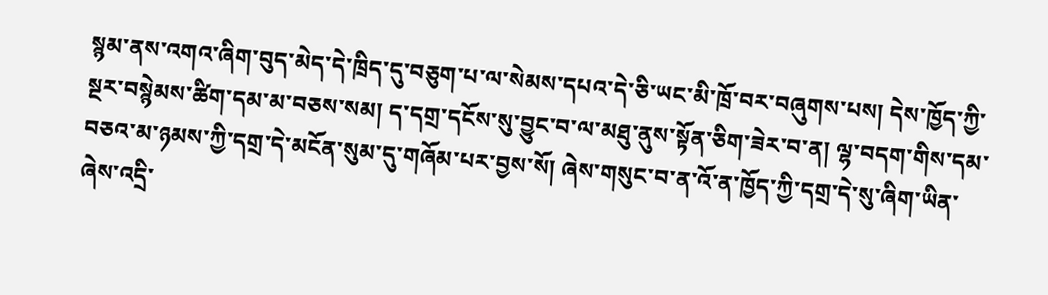སྙམ་ནས་འགའ་ཞིག་བུད་མེད་དེ་ཁྲིད་དུ་བཅུག་པ་ལ་སེམས་དཔའ་དེ་ཅི་ཡང་མི་ཁྲོ་བར་བཞུགས་པས། དེས་ཁྱོད་ཀྱི་སྔར་བསྙེམས་ཚིག་དམ་མ་བཅས་སམ། ད་དགྲ་དངོས་སུ་བྱུང་བ་ལ་མཐུ་ནུས་སྟོན་ཅིག་ཟེར་བ་ན། ལྷ་བདག་གིས་དམ་བཅའ་མ་ཉམས་ཀྱི་དགྲ་དེ་མངོན་སུམ་དུ་གཞོམ་པར་བྱས་སོ། ཞེས་གསུང་བ་ན་འོ་ན་ཁྱོད་ཀྱི་དགྲ་དེ་སུ་ཞིག་ཡིན་ཞེས་འདྲི་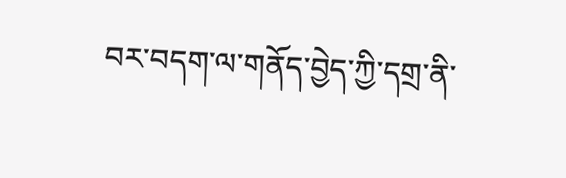བར་བདག་ལ་གནོད་བྱེད་ཀྱི་དགྲ་ནི་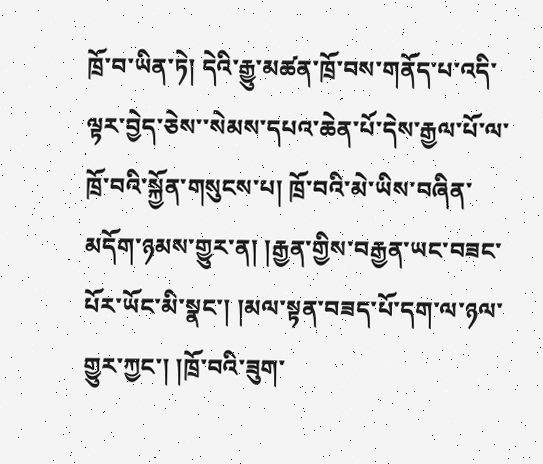ཁྲོ་བ་ཡིན་ཏེ། དེའི་རྒྱུ་མཚན་ཁྲོ་བས་གནོད་པ་འདི་ལྟར་བྱེད་ཅེས་་སེམས་དཔའ་ཆེན་པོ་དེས་རྒྱལ་པོ་ལ་ཁྲོ་བའི་སྐྱོན་གསུངས་པ། ཁྲོ་བའི་མེ་ཡིས་བཞིན་མདོག་ཉམས་གྱུར་ན། །རྒྱན་གྱིས་བརྒྱན་ཡང་བཟང་པོར་ཡོང་མི་སྣང་། །མལ་སྟན་བཟད་པོ་དག་ལ་ཉལ་གྱུར་ཀྱང་། །ཁྲོ་བའི་ཟུག་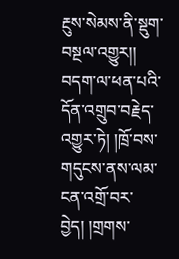རྔུས་སེམས་ནི་སྡུག་བསྔལ་འགྱུར།། བདག་ལ་ཕན་པའི་དོན་འགྲུབ་བརྗེད་འགྱུར་ཏེ། །ཁྲོ་བས་གདུངས་ནས་ལམ་ངན་འགྲོ་བར་བྱེད། །གྲགས་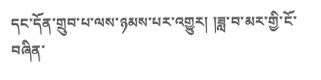དང་དོན་གྲུབ་པ་ལས་ཉམས་པར་འགྱུར། །ཟླ་བ་མར་གྱི་ངོ་བཞིན་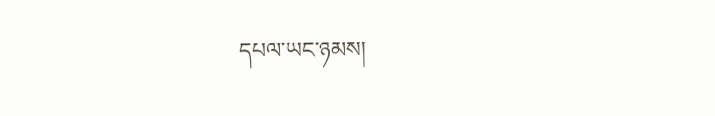དཔལ་ཡང་ཉམས།